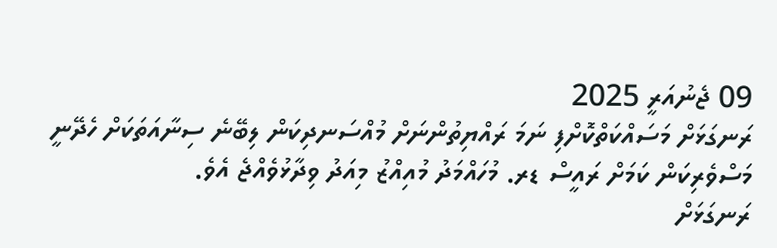09 ޖެނުއަރީ 2025
ރަނގަޅަށް މަސައްކަތްކޮށްފި ނަމަ ރައްޔިތުންނަށް މުއްސަނދިކަން ލިބޭނެ ސިނާއަތަކަށް ހެދޭނީ މަސްވެރިކަން ކަމަށް ރައީސް ޑރ. މުހައްމަދު މުއިއްޒު މިއަދު ވިދާޅުވެއްޖެ އެވެ.
ރަނގަޅަށް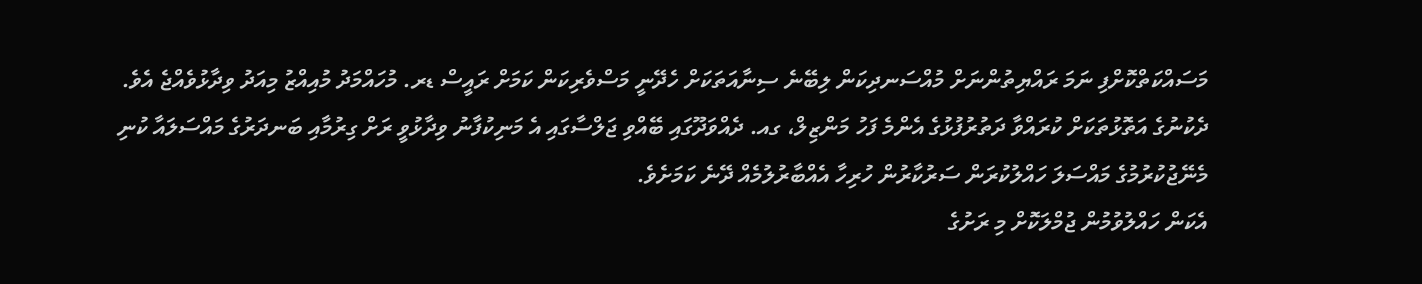މަސައްކަތްކޮށްފި ނަމަ ރައްޔިތުންނަށް މުއްސަނދިކަން ލިބޭނެ ސިނާއަތަކަށް ހެދޭނީ މަސްވެރިކަން ކަމަށް ރައީސް ޑރ. މުހައްމަދު މުއިއްޒު މިއަދު ވިދާޅުވެއްޖެ އެވެ.
ދެކުނުގެ އަތޮޅުތަކަށް ކުރައްވާ ދަތުރުފުޅުގެ އެންމެ ފަހު މަންޒިލް، ގއ. ދެއްވަދޫގައި ބޭއްވި ޖަލްސާގައި އެ މަނިކުފާނު ވިދާޅުވީ ރަށް ގިރުމާއި ބަނދަރުގެ މައްސަލައާ ކުނި މެނޭޖުކުރުމުގެ މައްސަލަ ހައްލުކުރަން ސަރުކާރުން ހުރިހާ އެއްބާރުލުމެއް ދޭނެ ކަމަށެވެ.
އެކަން ހައްލުވުމުން ޖުމްލަކޮށް މި ރަށުގެ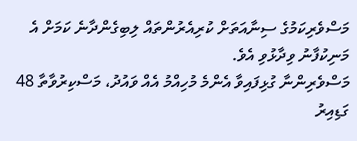މަސްވެރިކަމުގެ ސިނާއަތަށް ކުރިއެރުންތައް ލިބިގެންދާނެ ކަމަށް އެ މަނިކުފާނު ވިދާޅުވި އެވެ.
މަސްވެރިންނާ ގުޅިފައިވާ އެންމެ މުހިއްމު އެއް ވައުދު، މަސްކިރުވާތާ 48 ގަޑިއިރު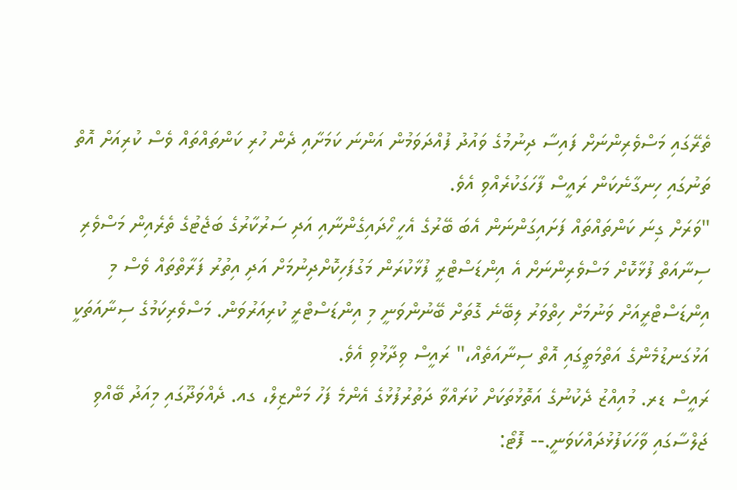ތެރޭގައި މަސްވެރިންނަށް ފައިސާ ދިނުމުގެ ވައުދު ފުއްދަވަމުން އަންނަ ކަމަށާއި ދެން ހުރި ކަންތައްތައް ވެސް ކުރިއަށް އޮތް ތަނުގައި ހިނގާނެކަން ރައީސް ފާހަގަކުރެއްވި އެވެ.
"ވަރަށް ގިނަ ކަންތައްތައް ފަށައިގަންނަން އެބަ ބޭރުގެ އެހީ ހޯދައިގެންނާއި އަދި ސަރުކާރުގެ ބަޖެޓުގެ ތެރެއިން މަސްވެރި ސިނާއަތް ފުޅާކޮށް މަސްވެރިންނަށް އެ އިންޑަސްޓްރީ ފުޅާކުރަން މަގުފަހިކޮށްދިނުމަށް އަދި އިތުރު ފަރާތްތައް ވެސް މި އިންޑަސްޓްރީއަށް ވަނުމަށް ހިތްވަރު ލިބޭނެ ގޮތަށް ބޭނުންވަނީ މި އިންޑަސްޓްރީ ކުރިއަރުވަން. މަސްވެރިކަމުގެ ސިނާއަތަކީ އަޅުގަނޑުމެންގެ އަތްމަތީގައި އޮތް ސިނާއަތެއް،" ރައީސް ވިދާޅުވި އެވެ.
ރައީސް ޑރ. މުއިއްޒު ދެކުނުގެ އަތޮޅުތަކަށް ކުރައްވާ ދަތުރުފުޅުގެ އެންމެ ފަހު މަންޒިލް، ގއ. ދެއްވަދޫގައި މިއަދު ބޭއްވި ޖަލްސާގައި ވާހަކަފުޅުދައްކަވަނީ.-- ފޮޓޯ: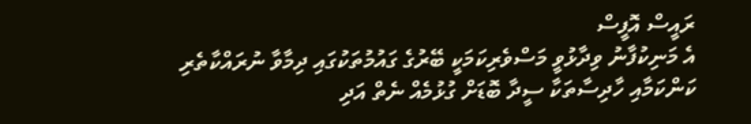ރައީސް އޮފީސް
އެ މަނިކުފާނު ވިދާޅުވީ މަސްވެރިކަމަކީ ބޭރުގެ ގައުމުތަކުގައި ދިމާވާ ނުރައްކާތެރި ކަންކަމާއި ހާދިސާތަކާ ސީދާ ބޮޑަށް ގުޅުމެއް ނެތް އަދި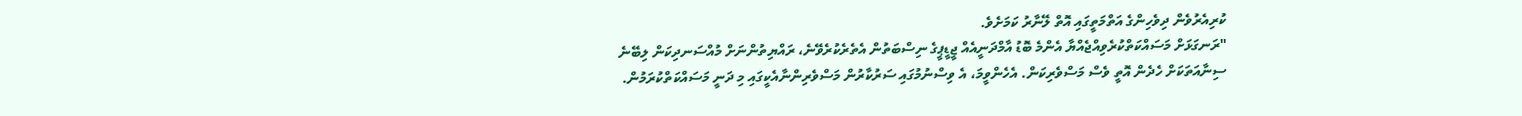ކުރިއެރުވެން ދިވެހިންގެ އަތްމަތީގައި އޮތް ލޭނާރު ކަމަށެވެ.
"ރަނގަޅަށް މަސައްކަތްކުރެވިއްޖެއްޔާ އެންމެ ބޮޑު އާމްދަނީއެއް ޖީޑީޕީގެ ނިސްބަތުން އެތެރެކުރެވޭނެ، ރައްޔިތުންނަށް މުއްސަނދިކަން ލިބޭނެ ސިނާއަތަކަށް ހެދެން އޮތީ ވެސް މަސްވެރިކަން. އެހެންވީމަ، އެ ވިސްނުމުގައި ސަރުކާރުން މަސްވެރިންނާއެކީގައި މި ދަނީ މަސައްކަތްކުރަމުން.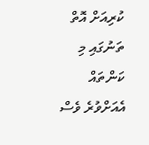ކުރިއަށް އޮތް ތަނުގައި މި ކަންތައް އެއަށްވުރެ ވެސް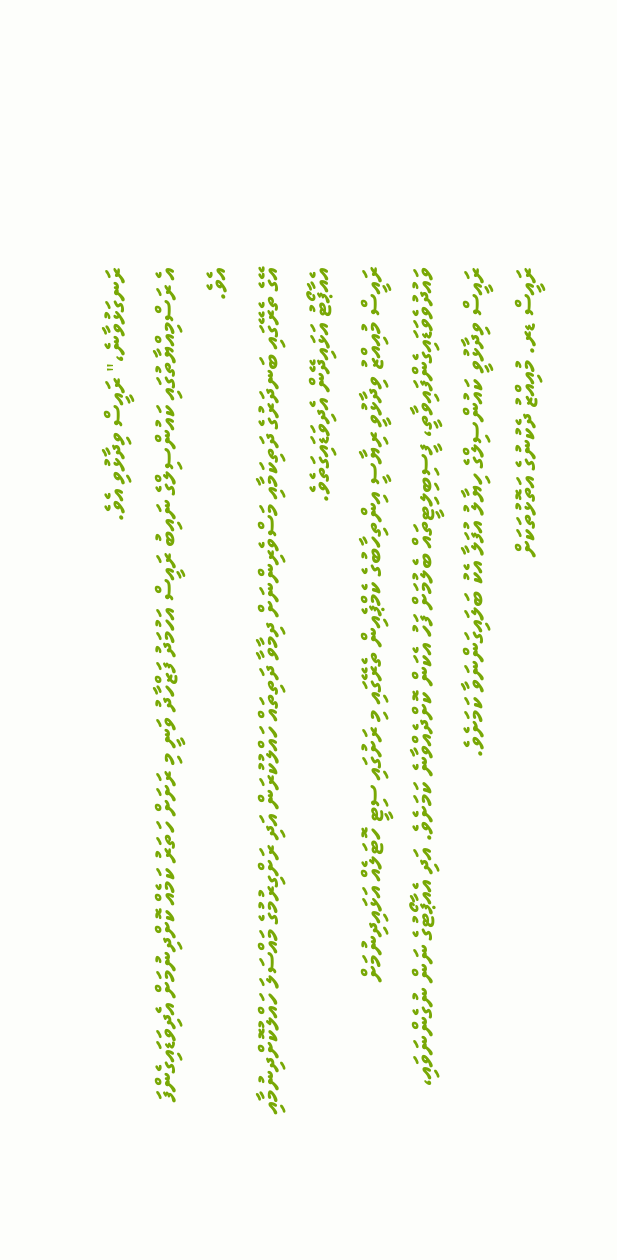ރަނގަޅުވާނެ،" ރައީސް ވިދާޅުވި އެވެ.
އެ ރަސްމިއްޔާތުގައި ކައުންސިލްގެ ނައިބު ރައީސް އަހުމަދު ފަޒްހާދު ވަނީ މި ރަށަށް ހަތަރު ކަމެއް ކޮށްދިނުމަށް އެދިވަޑައިގެންފަ އެވެ.
އޭގެ ތެރޭގައި ބަނދަރުގެ ދަތިކަމާއި މަސްވެރިންނަށް ދިމާވާ ދަތިތައް ހައްލުކުރަން އަދި ރަށްގިރުމުގެ މައްސަލަ ހައްލުކޮށްދިނުމާއި އެއާޕޯޓު އަޅައިދޭން އެދިވަޑައިގަތެވެ.
ރައީސް މުއިއްޒު ވިދާޅުވީ ރިޔާސީ އިންތިހާބުގެ ކެމްޕެއިން ތެރޭގައި މި ރަށުގައި ސިޓީ ހޮޓަލެއް އަޅައިދިނުމަށް ވައުދުވެވަޑައިގެންފައިވާތީ، ފީސިބިލިޓީތައް ބެލުމަށް ފަހު އެކަން ކޮށްދެއްވާނެ ކަމަށެވެ. އަދި އެއާޕޯޓުގެ ނަން ނުގެންނަވައި، ރައީސް ވިދާޅުވީ ކައުންސިލްގެ ހިޔާލު އުފަލާ އެކު ބަލައިގަންނަވާ ކަމަށެވެ.
ރައީސް ޑރ. މުއިއްޒު ދެކުނުގެ އަތޮޅުތަކަށް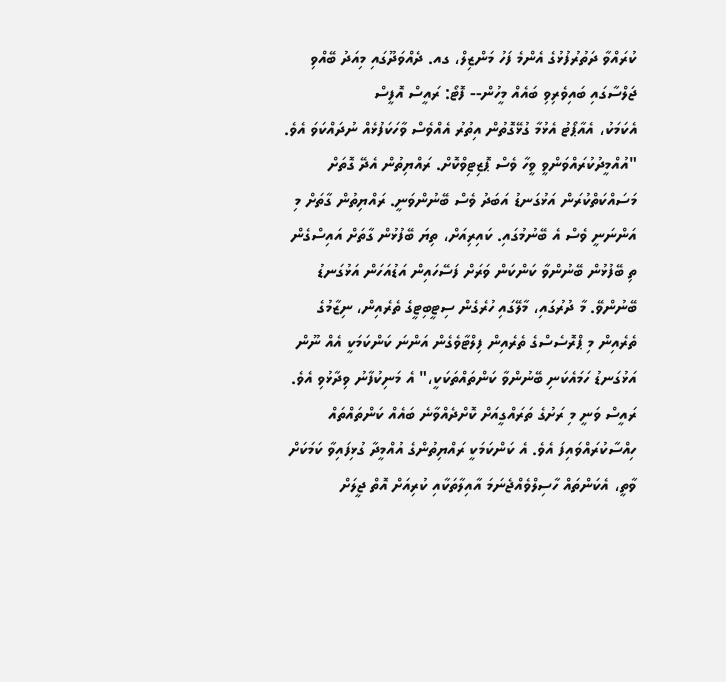ކުރައްވާ ދަތުރުފުޅުގެ އެންމެ ފަހު މަންޒިލް، ގއ. ދެއްވަދޫގައި މިއަދު ބޭއްވި ޖަލްސާގައި ބައިވެރިވި ބައެއް މީހުން-- ފޮޓޯ: ރައީސް އޮފީސް
އެކަމަކު، އެއާޕޯޓު އެޅުމާ ގުޅޭގޮތުން އިތުރު އެއްވެސް ވާހަކަފުޅެއް ނުދައްކަވަ އެވެ.
"އުއްމީދުކުރައްވަންވީ ވީހާ ވެސް ޕޮޒިޓިވްކޮށް. ރައްޔިތުން އެދޭ ގޮތަށް މަސައްކަތްކުރަން އަޅުގަނޑު އަބަދު ވެސް ބޭނުންވަނީ. ރައްޔިތުން ގާތަށް މި އަންނަނީ ވެސް އެ ބޭނުމުގައި. ކައިރިއަށް، ތިޔަ ބޭފުޅުން ގާތަށް އައިސްގެން ތި ބޭފުޅުން ބޭނުންވާ ކަންކަން ވަރަށް ފަސޭހައިން އަޑުއަހަން އަޅުގަނޑު ބޭނުންވޭ. މާ ދުރުގައި، މާލޭގައި ހުރެގެން ސިޓީބިޓީގެ ތެރެއިން، ނިޒާމުގެ ތެރެއިން މި ޕްރޮސެސްގެ ތެރެއިން ފިލްޓާވެގެން އަންނަ ކަންކަމަކީ އެއް ނޫން އަޅުގަނޑު ހަމައެކަނި ބޭނުންވާ ކަންތައްތަކަކީ،" އެ މަނިކުފާނު ވިދާޅުވި އެވެ.
ރައީސް ވަނީ މި ރަށުގެ ތަރައްގީއަށް ކޮށްދެއްވާނެ ބައެއް ކަންތައްތައް ހިއްސާކުރައްވައިފަ އެވެ. އެ ކަންކަމަކީ ރައްޔިތުންގެ އުއްމީދާ ގުޅިފައިވާ ކަމަކަށް ވާތީ، އެކަންތައް ހާސިލްވެއްޖެނަމަ އާއިލާތަކާއި ކުރިއަށް އޮތް ޖީލަށް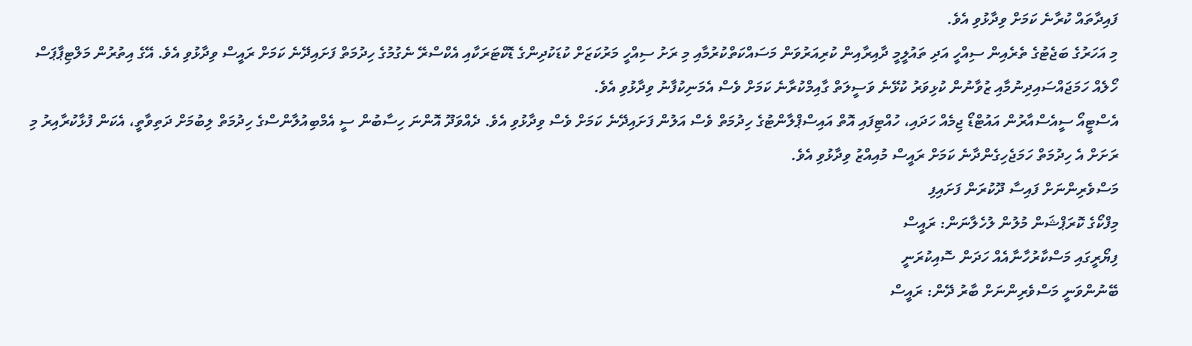ފައިދާތައް ކުރާނެ ކަމަށް ވިދާޅުވި އެވެ.
މި އަހަރުގެ ބަޖެޓުގެ ތެރެއިން ސިއްހީ އަދި ތައުލީމީ ދާއިރާއިން ކުރިއަރުވަން މަސައްކަތްކުރުމާއި މި ރަށު ސިއްހީ މަރުކަޒަށް ކުޑަކުދިންގެ ޑޮކްޓަރަކާއި އެކްސްރޭ ނެގުމުގެ ހިދުމަތް ފަށައިދޭނެ ކަމަށް ރައީސް ވިދާޅުވި އެވެ. އޭގެ އިތުރުން މަލްޓިޕާޕަސް ހޯލެއް ހަމަޖައްސައިދިނުމާއި ޒުވާނުން ކުޅިވަރު ކުޅޭނެ ވަސީލަތް ގާއިމްކުރާނެ ކަމަށް ވެސް އެމަނިކުފާނު ވިދާޅުވި އެވެ.
އެސްޓީއޯ ސީއެސްއާރުން އައުޓްޑޯ ޖިމެއް ހަދައި، ހުއްޓިފައި އޮތް އައިސްޕްލާންޓުގެ ހިދުމަތް ވެސް އަލުން ފަށައިދޭނެ ކަމަށް ވެސް ވިދާޅުވި އެވެ. ދެއްވަދޫ އޮންނަ ހިސާބުން ސީ އެމްބިއުލާންސްގެ ހިދުމަތް ލިބުމަށް ދަތިވާތީ، އެކަން ފުޅާކުރާއިރު މި ރަށަށް އެ ހިދުމަތް ހަމަޖެހިގެންދާނެ ކަމަށް ރައީސް މުއިއްޒު ވިދާޅުވި އެވެ.
މަސްވެރިންނަށް ފައިސާ ދޫކުރަން ފަށައިފި
މިފްކޯގެ ކޮރަޕްޝަން މުލުން ލުހެލާނަން: ރައީސް
ފިޔޯރީގައި މަސްކާރުހާނާއެއް ހަދަން ސޮއިކުރަނީ
ބޭނުންވަނީ މަސްވެރިންނަށް ބާރު ދޭން: ރައީސް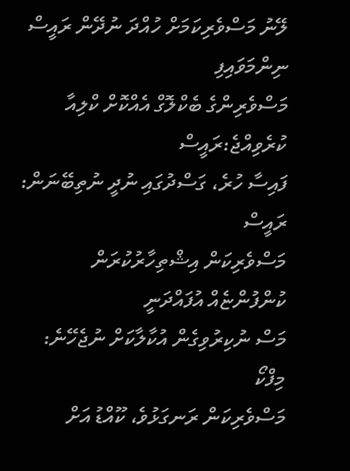ލޭނު މަސްވެރިކަމަށް ހުއްދަ ނުދޭން ރައީސް ނިންމަވައިފި
މަސްވެރިންގެ ބެކްލޮގް އެއްކޮށް ކްލިއާ ކުރެވިއްޖެ:ރައީސް
ފައިސާ ހުރެ، ގަސްދުގައި ނުދީ ނުތިބޭނަން: ރައީސް
މަސްވެރިކަން އިޝްތިހާރުކުރަން ކުންފުންޏެއް އުފައްދަނީ
މަސް ނުކިރުވިގެން އުކާލާކަށް ނުޖެހޭނެ: މިފްކޯ
މަސްވެރިކަން ރަނގަޅުވެ، ކޫއްޑު އަށް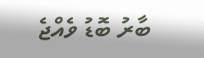ބާރު ބޮޑު ވެއްޖެ